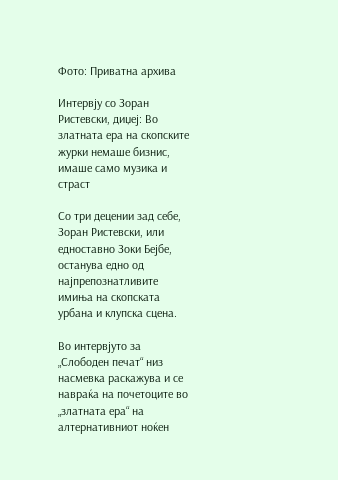Фото: Приватна архива

Интервју со Зоран Ристевски, диџеј: Во златната ера на скопските журки немаше бизнис, имаше само музика и страст

Со три децении зад себе, Зоран Ристевски, или едноставно Зоки Бејбе, останува едно од најпрепознатливите имиња на скопската урбана и клупска сцена.

Во интервјуто за „Слободен печат“ низ насмевка раскажува и се навраќа на почетоците во „златната ера“ на алтернативниот ноќен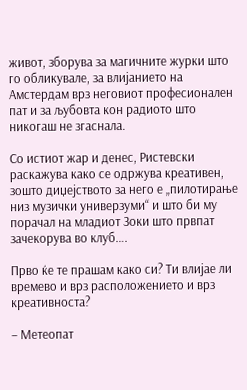живот, зборува за магичните журки што го обликувале, за влијанието на Амстердам врз неговиот професионален пат и за љубовта кон радиото што никогаш не згаснала.

Со истиот жар и денес, Ристевски раскажува како се одржува креативен, зошто диџејството за него е „пилотирање низ музички универзуми“ и што би му порачал на младиот Зоки што првпат зачекорува во клуб….

Прво ќе те прашам како си? Ти влијае ли времево и врз расположението и врз креативноста?

– Метеопат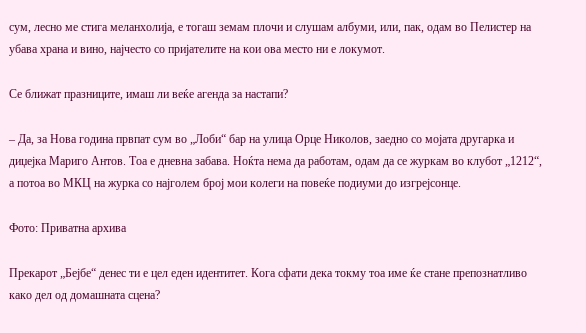сум, лесно ме стига меланхолија, е тогаш земам плочи и слушам албуми, или, пак, одам во Пелистер на убава храна и вино, најчесто со пријателите на кои ова место ни е локумот.

Се ближат празниците, имаш ли веќе агенда за настапи?

– Да, за Нова година првпат сум во „Лоби“ бар на улица Орце Николов, заедно со мојата другарка и диџејка Мариго Антов. Тоа е дневна забава. Ноќта нема да работам, одам да се журкам во клубот „1212“, а потоа во МКЦ на журка со најголем број мои колеги на повеќе подиуми до изгрејсонце.

Фото: Приватна архива

Прекарот „Бејбе“ денес ти е цел еден идентитет. Кога сфати дека токму тоа име ќе стане препознатливо како дел од домашната сцена?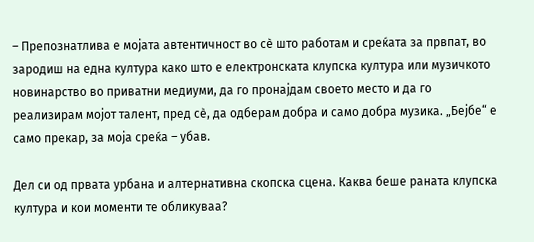– Препознатлива е мојата автентичност во сè што работам и среќата за првпат, во зародиш на една култура како што е електронската клупска култура или музичкото новинарство во приватни медиуми, да го пронајдам своето место и да го реализирам мојот талент, пред сè, да одберам добра и само добра музика. „Бејбе“ е само прекар, за моја среќа – убав.

Дел си од првата урбана и алтернативна скопска сцена. Каква беше раната клупска култура и кои моменти те обликуваа?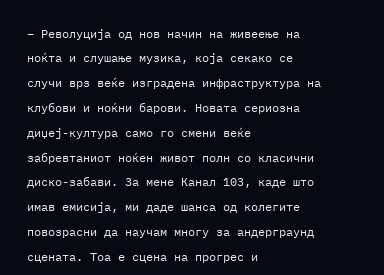– Револуција од нов начин на живеење на ноќта и слушање музика, која секако се случи врз веќе изградена инфраструктура на клубови и ноќни барови. Новата сериозна диџеј-култура само го смени веќе забревтаниот ноќен живот полн со класични диско-забави. За мене Канал 103, каде што имав емисија, ми даде шанса од колегите повозрасни да научам многу за андерграунд сцената. Тоа е сцена на прогрес и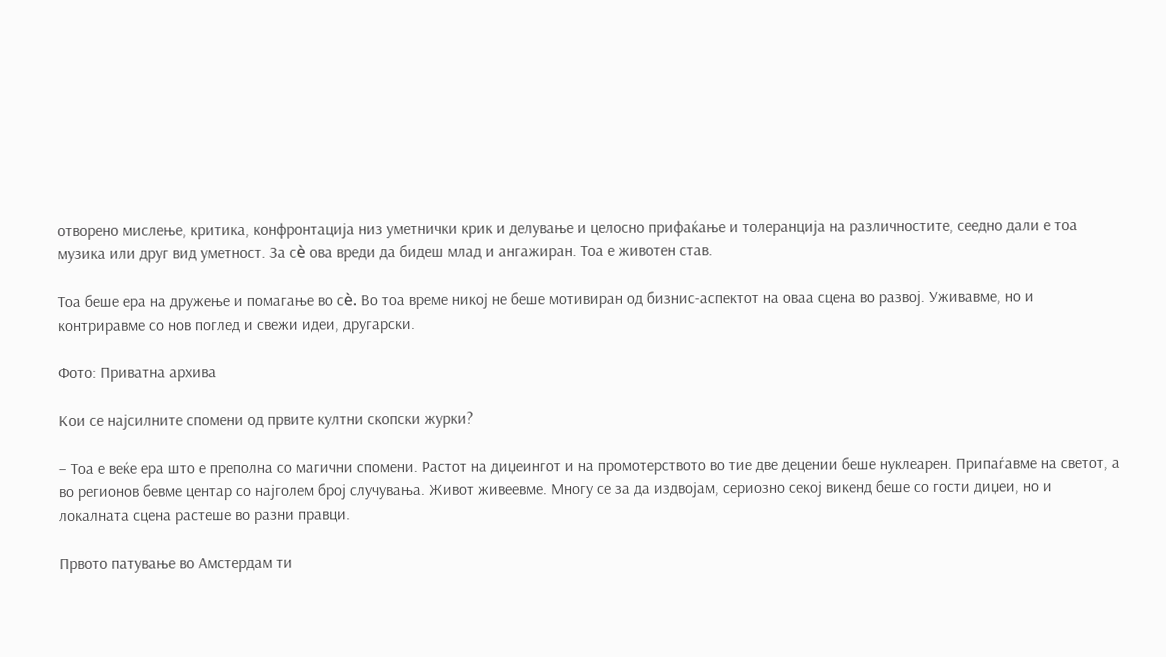отворено мислење, критика, конфронтација низ уметнички крик и делување и целосно прифаќање и толеранција на различностите, сеедно дали е тоа музика или друг вид уметност. За сè ова вреди да бидеш млад и ангажиран. Тоа е животен став.

Тоа беше ера на дружење и помагање во сè. Во тоа време никој не беше мотивиран од бизнис-аспектот на оваа сцена во развој. Уживавме, но и контриравме со нов поглед и свежи идеи, другарски.

Фото: Приватна архива

Кои се најсилните спомени од првите култни скопски журки?

– Тоа е веќе ера што е преполна со магични спомени. Растот на диџеингот и на промотерството во тие две децении беше нуклеарен. Припаѓавме на светот, а во регионов бевме центар со најголем број случувања. Живот живеевме. Многу се за да издвојам, сериозно секој викенд беше со гости диџеи, но и локалната сцена растеше во разни правци.

Првото патување во Амстердам ти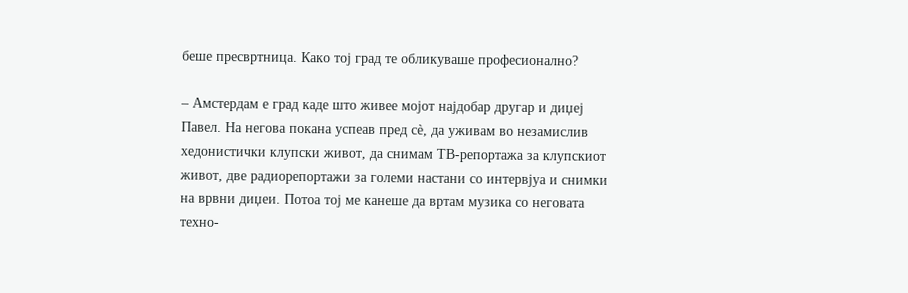беше пресвртница. Како тој град те обликуваше професионално?

– Амстердам е град каде што живее мојот најдобар другар и диџеј Павел. На негова покана успеав пред сè, да уживам во незамислив хедонистички клупски живот, да снимам ТВ-репортажа за клупскиот живот, две радиорепортажи за големи настани со интервјуа и снимки на врвни диџеи. Потоа тој ме канеше да вртам музика со неговата техно-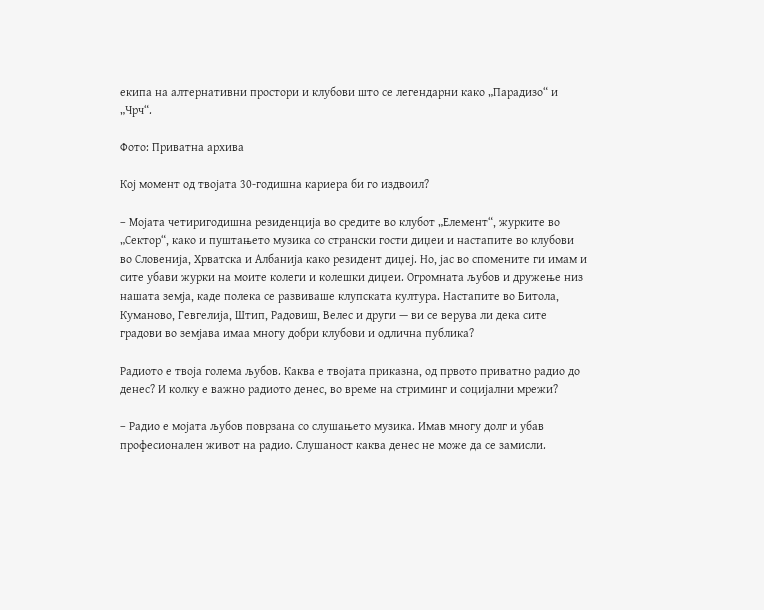екипа на алтернативни простори и клубови што се легендарни како „Парадизо“ и „Чрч“.

Фото: Приватна архива

Кој момент од твојата 30-годишна кариера би го издвоил?

– Мојата четиригодишна резиденција во средите во клубот „Елемент“, журките во „Сектор“, како и пуштањето музика со странски гости диџеи и настапите во клубови во Словенија, Хрватска и Албанија како резидент диџеј. Но, јас во спомените ги имам и сите убави журки на моите колеги и колешки диџеи. Огромната љубов и дружење низ нашата земја, каде полека се развиваше клупската култура. Настапите во Битола, Куманово, Гевгелија, Штип, Радовиш, Велес и други — ви се верува ли дека сите градови во земјава имаа многу добри клубови и одлична публика?

Радиото е твоја голема љубов. Каква е твојата приказна, од првото приватно радио до денес? И колку е важно радиото денес, во време на стриминг и социјални мрежи?

– Радио е мојата љубов поврзана со слушањето музика. Имав многу долг и убав професионален живот на радио. Слушаност каква денес не може да се замисли.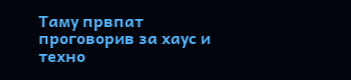Таму првпат проговорив за хаус и техно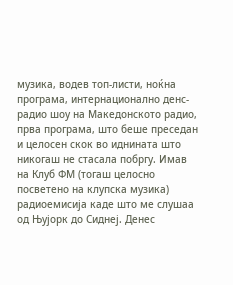музика, водев топ-листи, ноќна програма, интернационално денс-радио шоу на Македонското радио, прва програма, што беше преседан и целосен скок во иднината што никогаш не стасала побргу. Имав на Клуб ФМ (тогаш целосно посветено на клупска музика) радиоемисија каде што ме слушаа од Њујорк до Сиднеј. Денес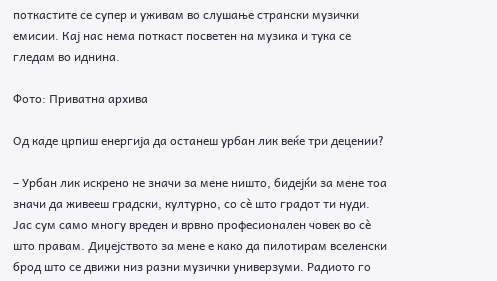поткастите се супер и уживам во слушање странски музички емисии. Кај нас нема поткаст посветен на музика и тука се гледам во иднина.

Фото: Приватна архива

Од каде црпиш енергија да останеш урбан лик веќе три децении?

– Урбан лик искрено не значи за мене ништо, бидејќи за мене тоа значи да живееш градски, културно, со сè што градот ти нуди. Јас сум само многу вреден и врвно професионален човек во сè што правам. Диџејството за мене е како да пилотирам вселенски брод што се движи низ разни музички универзуми. Радиото го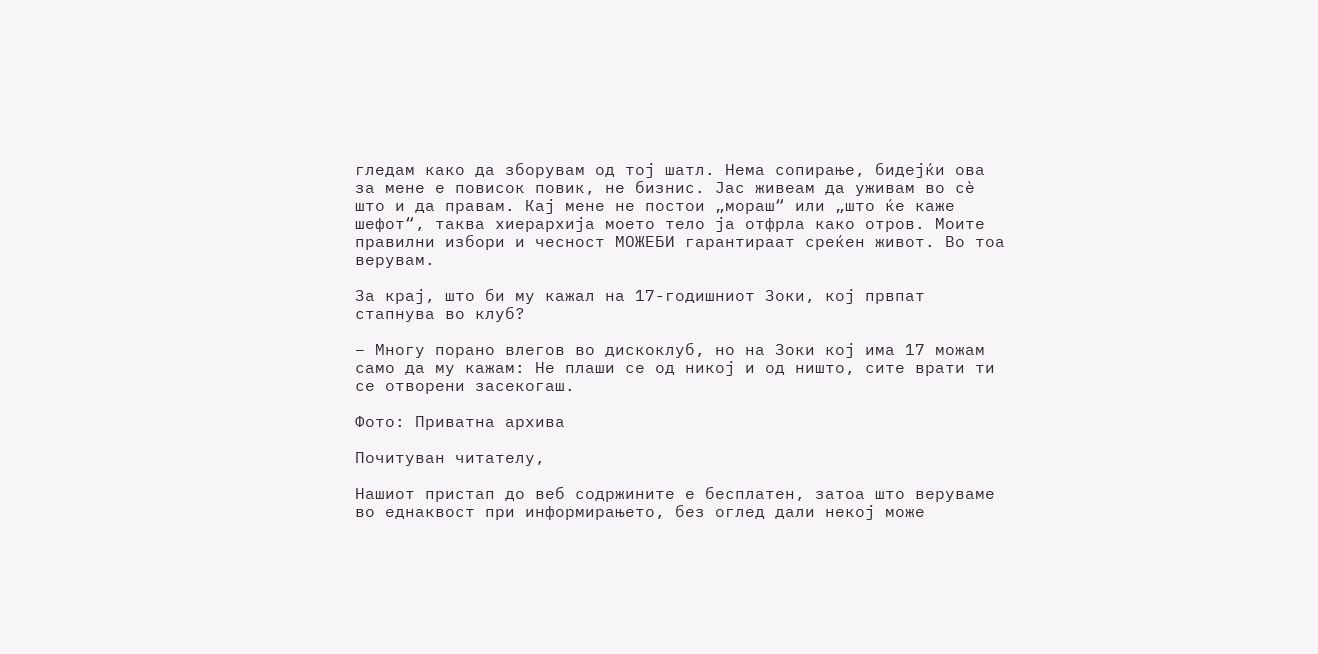гледам како да зборувам од тој шатл. Нема сопирање, бидејќи ова за мене е повисок повик, не бизнис. Јас живеам да уживам во сè што и да правам. Кај мене не постои „мораш“ или „што ќе каже шефот“, таква хиерархија моето тело ја отфрла како отров. Моите правилни избори и чесност МОЖЕБИ гарантираат среќен живот. Во тоа верувам.

За крај, што би му кажал на 17-годишниот Зоки, кој првпат стапнува во клуб?

– Многу порано влегов во дискоклуб, но на Зоки кој има 17 можам само да му кажам: Не плаши се од никој и од ништо, сите врати ти се отворени засекогаш.

Фото: Приватна архива

Почитуван читателу,

Нашиот пристап до веб содржините е бесплатен, затоа што веруваме во еднаквост при информирањето, без оглед дали некој може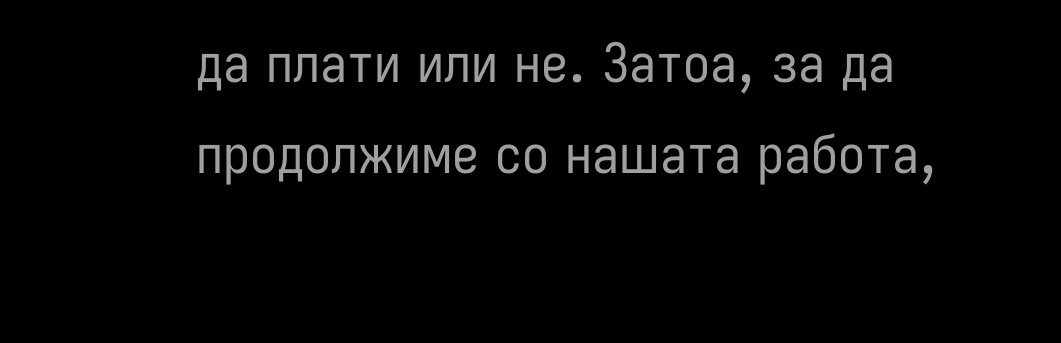да плати или не. Затоа, за да продолжиме со нашата работа,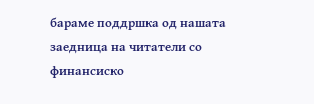бараме поддршка од нашата заедница на читатели со финансиско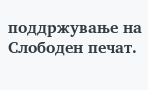поддржување на Слободен печат.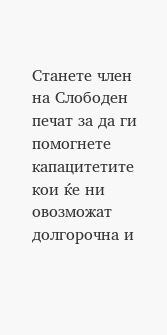Станете член на Слободен печат за да ги помогнете капацитетите кои ќе ни овозможат долгорочна и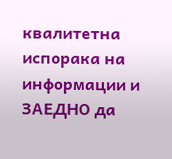квалитетна испорака на информации и ЗАЕДНО да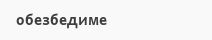обезбедиме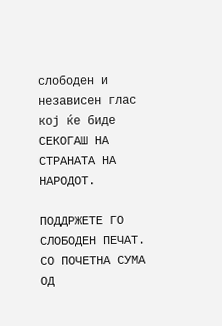слободен и независен глас кој ќе биде СЕКОГАШ НА СТРАНАТА НА НАРОДОТ.

ПОДДРЖЕТЕ ГО СЛОБОДЕН ПЕЧАТ.
СО ПОЧЕТНА СУМА ОД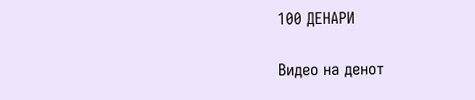100 ДЕНАРИ

Видео на денот